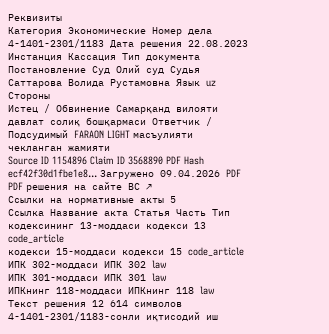Реквизиты
Категория Экономические Номер дела 4-1401-2301/1183 Дата решения 22.08.2023 Инстанция Кассация Тип документа Постановление Суд Олий суд Судья Саттарова Волида Рустамовна Язык uz
Стороны
Истец / Обвинение Самарқанд вилояти давлат солиқ бошқармаси Ответчик / Подсудимый FARAON LIGHT масъулияти чекланган жамияти
Source ID 1154896 Claim ID 3568890 PDF Hash ecf42f30d1fbe1e8... Загружено 09.04.2026 PDF PDF решения на сайте ВС ↗
Ссылки на нормативные акты 5
Ссылка Название акта Статья Часть Тип
кодексининг 13-моддаси кодекси 13 code_article
кодекси 15-моддаси кодекси 15 code_article
ИПК 302-моддаси ИПК 302 law
ИПК 301-моддаси ИПК 301 law
ИПКнинг 118-моддаси ИПКнинг 118 law
Текст решения 12 614 символов
4-1401-2301/1183-сонли иқтисодий иш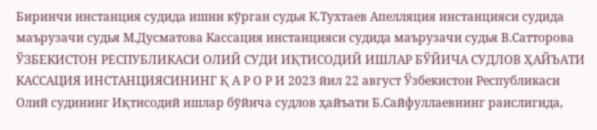Биринчи инстанция судида ишни кўрган судья К.Тухтаев Апелляция инстанцияси судида маърузачи судья М.Дусматова Кассация инстанцияси судида маърузачи судья В.Сатторова ЎЗБЕКИСТОН РЕСПУБЛИКАСИ ОЛИЙ СУДИ ИҚТИСОДИЙ ИШЛАР БЎЙИЧА СУДЛОВ ҲАЙЪАТИ КАССАЦИЯ ИНСТАНЦИЯСИНИНГ Қ А Р О Р И 2023 йил 22 август Ўзбекистон Республикаси Олий судининг Иқтисодий ишлар бўйича судлов ҳайъати Б.Сайфуллаевнинг раислигида,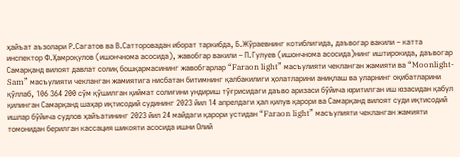ҳайъат аъзолари Р.Сагатов ва В.Сатторовадан иборат таркибда, Б.Жўраевнинг котиблигида, даъвогар вакили – катта инспектор Ф.Ҳамроқулов (ишончнома асосида), жавобгар вакили – П.Гулуев (ишончнома асосида)нинг иштирокида, даъвогар Самарқанд вилоят давлат солиқ бошқармасининг жавобгарлар “Faraon light” масъулияти чекланган жамияти ва “Moonlight-Sam” масъулияти чекланган жамиятига нисбатан битимнинг қалбакилиги ҳолатларини аниқлаш ва уларнинг оқибатларини қўллаб, 106 364 200 сўм қўшилган қиймат солиғини ундириш тўғрисидаги даъво аризаси бўйича юритилган иш юзасидан қабул қилинган Самарқанд шаҳар иқтисодий судининг 2023 йил 14 апрелдаги ҳал қилув қарори ва Самарқанд вилоят суди иқтисодий ишлар бўйича судлов ҳайъатининг 2023 йил 24 майдаги қарори устидан “Faraon light” масъулияти чекланган жамияти томонидан берилган кассация шикояти асосида ишни Олий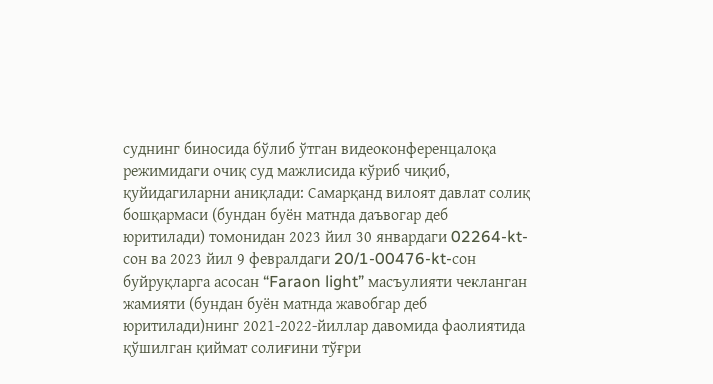суднинг биносида бўлиб ўтган видеоконференцалоқа режимидаги очиқ суд мажлисида кўриб чиқиб, қуйидагиларни аниқлади: Самарқанд вилоят давлат солиқ бошқармаси (бундан буён матнда даъвогар деб юритилади) томонидан 2023 йил 30 январдаги 02264-kt-сон ва 2023 йил 9 февралдаги 20/1-00476-kt-сон буйруқларга асосан “Faraon light” масъулияти чекланган жамияти (бундан буён матнда жавобгар деб юритилади)нинг 2021-2022-йиллар давомида фаолиятида қўшилган қиймат солиғини тўғри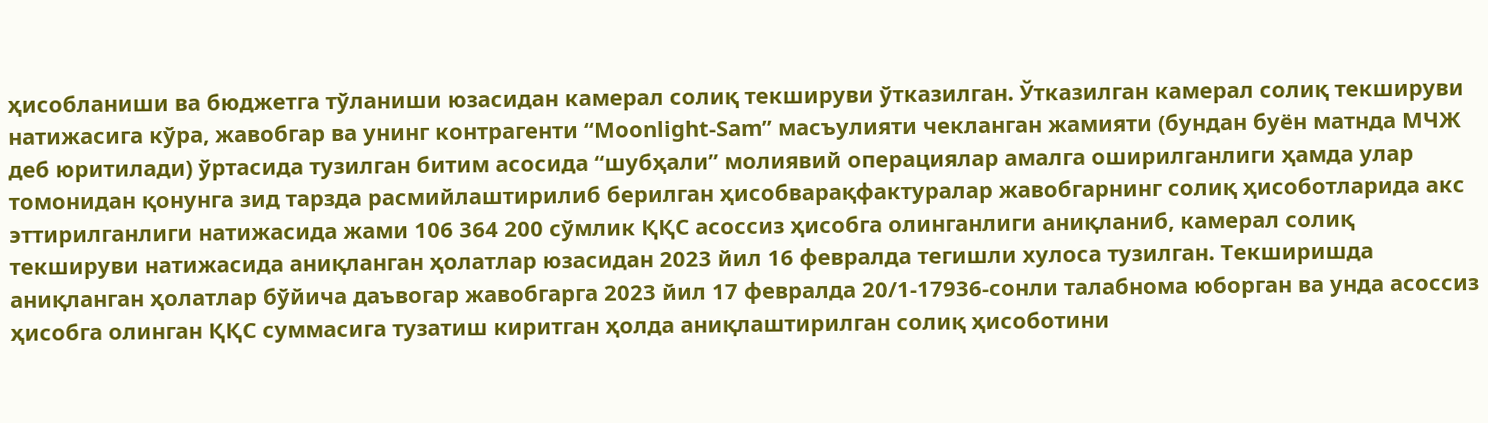ҳисобланиши ва бюджетга тўланиши юзасидан камерал солиқ текшируви ўтказилган. Ўтказилган камерал солиқ текшируви натижасига кўра, жавобгар ва унинг контрагенти “Moonlight-Sam” масъулияти чекланган жамияти (бундан буён матнда МЧЖ деб юритилади) ўртасида тузилган битим асосида “шубҳали” молиявий операциялар амалга оширилганлиги ҳамда улар томонидан қонунга зид тарзда расмийлаштирилиб берилган ҳисобварақфактуралар жавобгарнинг солиқ ҳисоботларида акс эттирилганлиги натижасида жами 106 364 200 сўмлик ҚҚС асоссиз ҳисобга олинганлиги аниқланиб, камерал солиқ текшируви натижасида аниқланган ҳолатлар юзасидан 2023 йил 16 февралда тегишли хулоса тузилган. Текширишда аниқланган ҳолатлар бўйича даъвогар жавобгарга 2023 йил 17 февралда 20/1-17936-сонли талабнома юборган ва унда асоссиз ҳисобга олинган ҚҚС суммасига тузатиш киритган ҳолда аниқлаштирилган солиқ ҳисоботини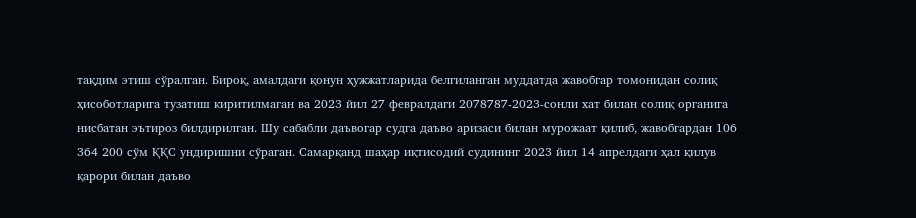тақдим этиш сўралган. Бироқ, амалдаги қонун ҳужжатларида белгиланган муддатда жавобгар томонидан солиқ ҳисоботларига тузатиш киритилмаган ва 2023 йил 27 февралдаги 2078787-2023-сонли хат билан солиқ органига нисбатан эътироз билдирилган. Шу сабабли даъвогар судга даъво аризаси билан мурожаат қилиб, жавобгардан 106 364 200 сўм ҚҚС ундиришни сўраган. Самарқанд шаҳар иқтисодий судининг 2023 йил 14 апрелдаги ҳал қилув қарори билан даъво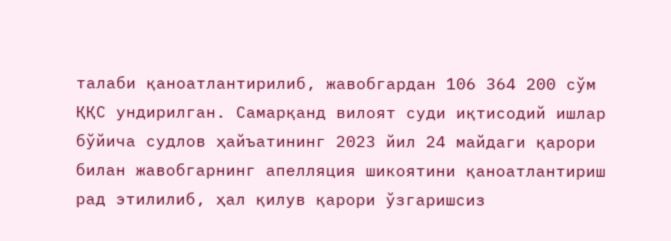талаби қаноатлантирилиб, жавобгардан 106 364 200 сўм ҚҚС ундирилган. Самарқанд вилоят суди иқтисодий ишлар бўйича судлов ҳайъатининг 2023 йил 24 майдаги қарори билан жавобгарнинг апелляция шикоятини қаноатлантириш рад этилилиб, ҳал қилув қарори ўзгаришсиз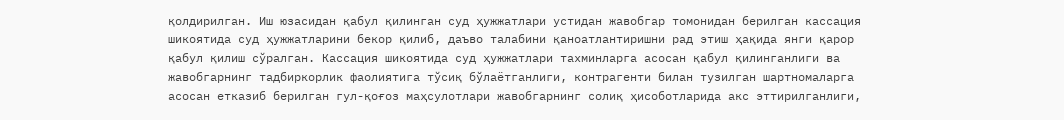қолдирилган. Иш юзасидан қабул қилинган суд ҳужжатлари устидан жавобгар томонидан берилган кассация шикоятида суд ҳужжатларини бекор қилиб, даъво талабини қаноатлантиришни рад этиш ҳақида янги қарор қабул қилиш сўралган. Кассация шикоятида суд ҳужжатлари тахминларга асосан қабул қилинганлиги ва жавобгарнинг тадбиркорлик фаолиятига тўсиқ бўлаётганлиги, контрагенти билан тузилган шартномаларга асосан етказиб берилган гул-қоғоз маҳсулотлари жавобгарнинг солиқ ҳисоботларида акс эттирилганлиги,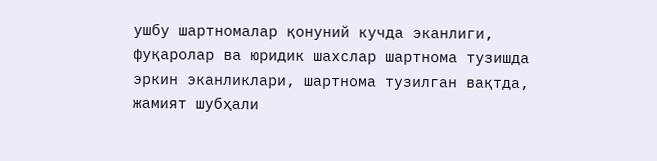ушбу шартномалар қонуний кучда эканлиги, фуқаролар ва юридик шахслар шартнома тузишда эркин эканликлари, шартнома тузилган вақтда, жамият шубҳали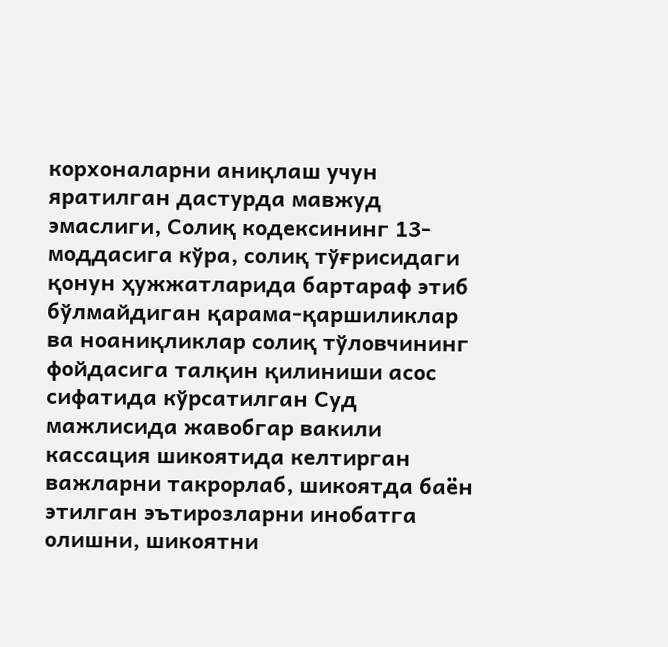корхоналарни аниқлаш учун яратилган дастурда мавжуд эмаслиги, Солиқ кодексининг 13-моддасига кўра, солиқ тўғрисидаги қонун ҳужжатларида бартараф этиб бўлмайдиган қарама-қаршиликлар ва ноаниқликлар солиқ тўловчининг фойдасига талқин қилиниши асос сифатида кўрсатилган Суд мажлисида жавобгар вакили кассация шикоятида келтирган важларни такрорлаб, шикоятда баён этилган эътирозларни инобатга олишни, шикоятни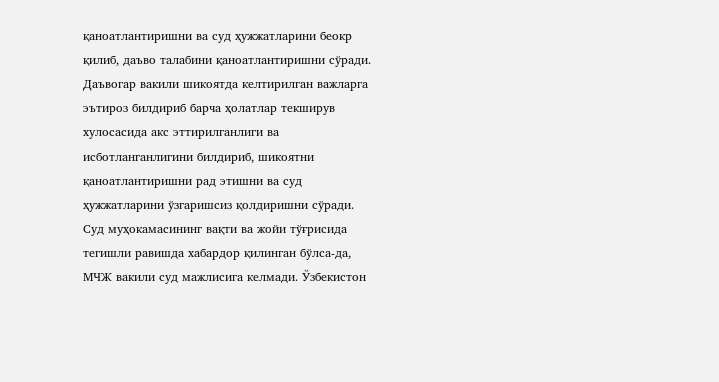қаноатлантиришни ва суд ҳужжатларини беокр қилиб, даъво талабини қаноатлантиришни сўради. Даъвогар вакили шикоятда келтирилган важларга эътироз билдириб барча ҳолатлар текширув хулосасида акс эттирилганлиги ва исботланганлигини билдириб, шикоятни қаноатлантиришни рад этишни ва суд ҳужжатларини ўзгаришсиз қолдиришни сўради. Суд муҳокамасининг вақти ва жойи тўғрисида тегишли равишда хабардор қилинган бўлса-да, МЧЖ вакили суд мажлисига келмади. Ўзбекистон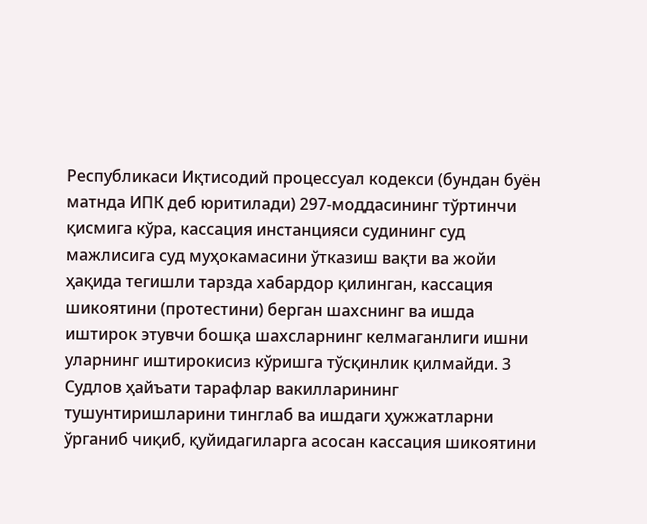Республикаси Иқтисодий процессуал кодекси (бундан буён матнда ИПК деб юритилади) 297-моддасининг тўртинчи қисмига кўра, кассация инстанцияси судининг суд мажлисига суд муҳокамасини ўтказиш вақти ва жойи ҳақида тегишли тарзда хабардор қилинган, кассация шикоятини (протестини) берган шахснинг ва ишда иштирок этувчи бошқа шахсларнинг келмаганлиги ишни уларнинг иштирокисиз кўришга тўсқинлик қилмайди. 3 Судлов ҳайъати тарафлар вакилларининг тушунтиришларини тинглаб ва ишдаги ҳужжатларни ўрганиб чиқиб, қуйидагиларга асосан кассация шикоятини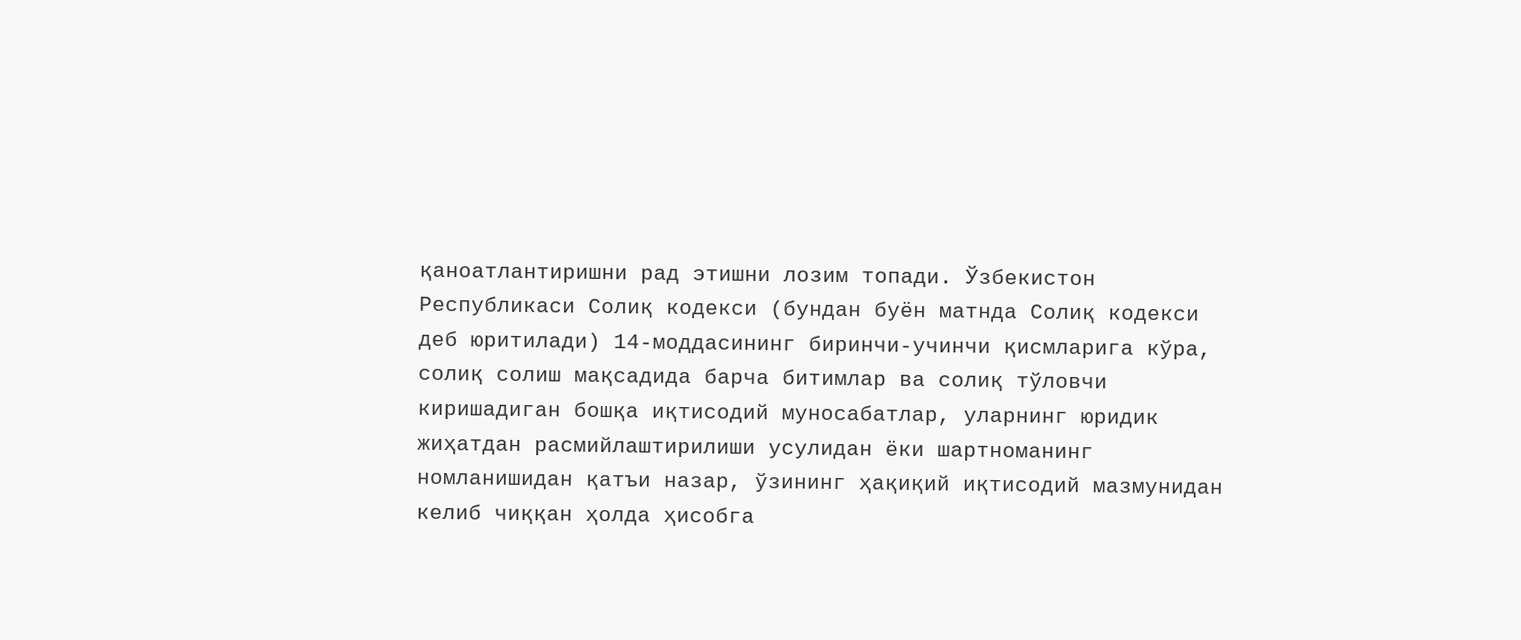қаноатлантиришни рад этишни лозим топади. Ўзбекистон Республикаси Солиқ кодекси (бундан буён матнда Солиқ кодекси деб юритилади) 14-моддасининг биринчи-учинчи қисмларига кўра, солиқ солиш мақсадида барча битимлар ва солиқ тўловчи киришадиган бошқа иқтисодий муносабатлар, уларнинг юридик жиҳатдан расмийлаштирилиши усулидан ёки шартноманинг номланишидан қатъи назар, ўзининг ҳақиқий иқтисодий мазмунидан келиб чиққан ҳолда ҳисобга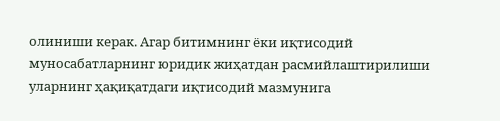олиниши керак. Агар битимнинг ёки иқтисодий муносабатларнинг юридик жиҳатдан расмийлаштирилиши уларнинг ҳақиқатдаги иқтисодий мазмунига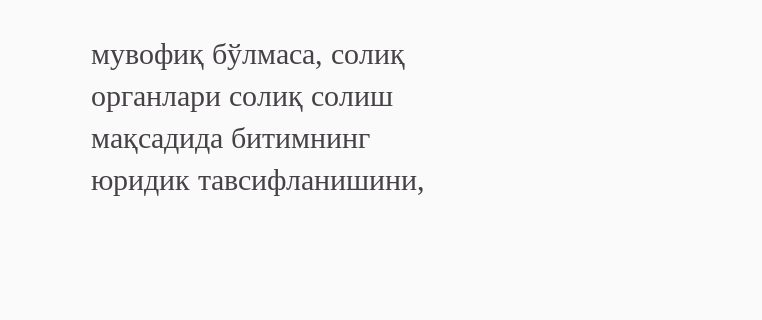мувофиқ бўлмаса, солиқ органлари солиқ солиш мақсадида битимнинг юридик тавсифланишини,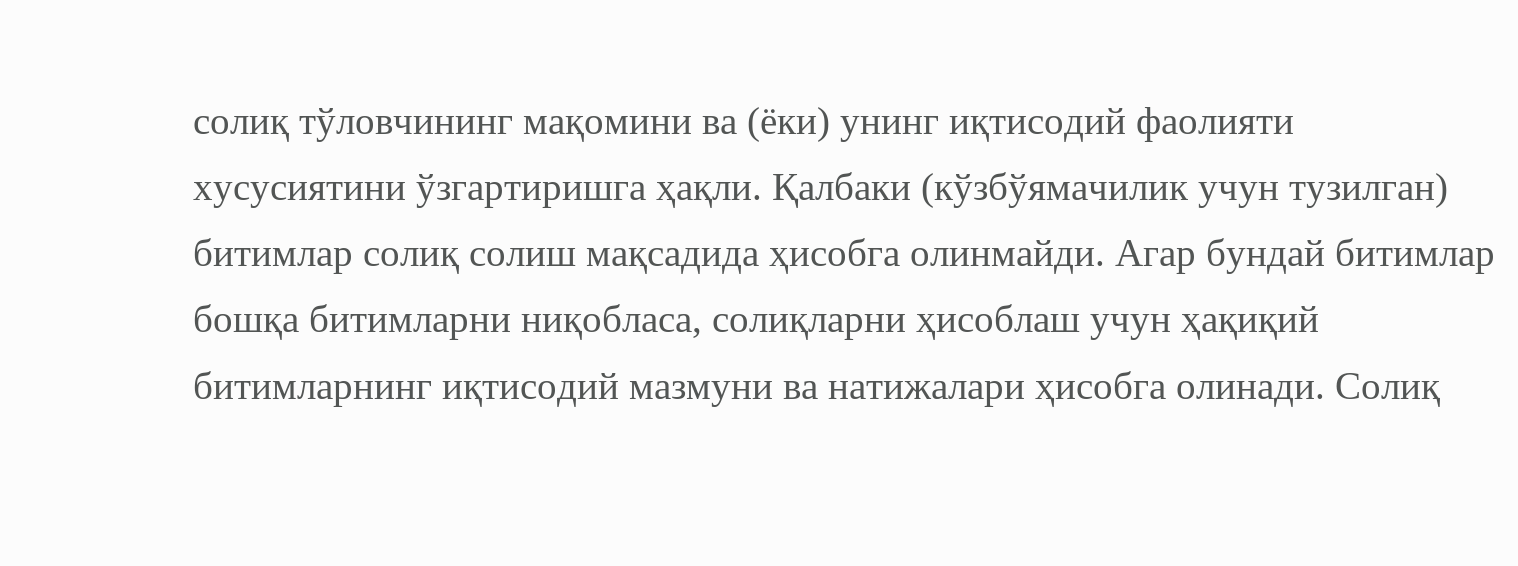солиқ тўловчининг мақомини ва (ёки) унинг иқтисодий фаолияти хусусиятини ўзгартиришга ҳақли. Қалбаки (кўзбўямачилик учун тузилган) битимлар солиқ солиш мақсадида ҳисобга олинмайди. Агар бундай битимлар бошқа битимларни ниқобласа, солиқларни ҳисоблаш учун ҳақиқий битимларнинг иқтисодий мазмуни ва натижалари ҳисобга олинади. Солиқ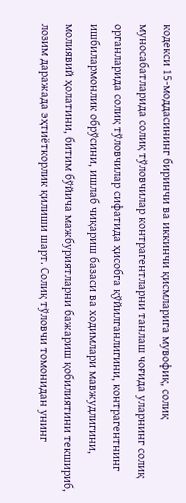кодекси 15-моддасининг биринчи ва иккинчи қисмларига мувофиқ, солиқ муносабатларида солиқ тўловчилар контрагентларни танлаш чоғида уларнинг солиқ органларида солиқ тўловчилар сифатида ҳисобга қўйилганлигини, контрагентнинг ишбилармонлик обрўсини, ишлаб чиқариш базаси ва ходимлари мавжудлигини, молиявий ҳолатини, битим бўйича мажбуриятларни бажариш қобилиятини текшириб, лозим даражада эҳтиёткорлик қилиши шарт. Солиқ тўловчи томонидан унинг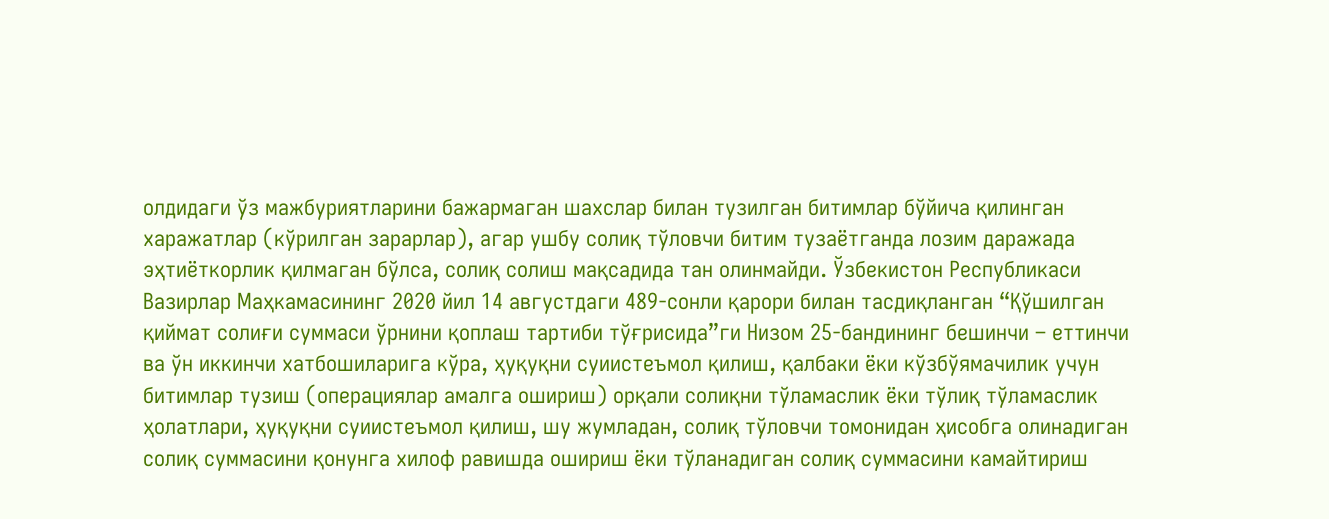олдидаги ўз мажбуриятларини бажармаган шахслар билан тузилган битимлар бўйича қилинган харажатлар (кўрилган зарарлар), агар ушбу солиқ тўловчи битим тузаётганда лозим даражада эҳтиёткорлик қилмаган бўлса, солиқ солиш мақсадида тан олинмайди. Ўзбекистон Республикаси Вазирлар Маҳкамасининг 2020 йил 14 августдаги 489-сонли қарори билан тасдиқланган “Қўшилган қиймат солиғи суммаси ўрнини қоплаш тартиби тўғрисида”ги Низом 25-бандининг бешинчи – еттинчи ва ўн иккинчи хатбошиларига кўра, ҳуқуқни суиистеъмол қилиш, қалбаки ёки кўзбўямачилик учун битимлар тузиш (операциялар амалга ошириш) орқали солиқни тўламаслик ёки тўлиқ тўламаслик ҳолатлари, ҳуқуқни суиистеъмол қилиш, шу жумладан, солиқ тўловчи томонидан ҳисобга олинадиган солиқ суммасини қонунга хилоф равишда ошириш ёки тўланадиган солиқ суммасини камайтириш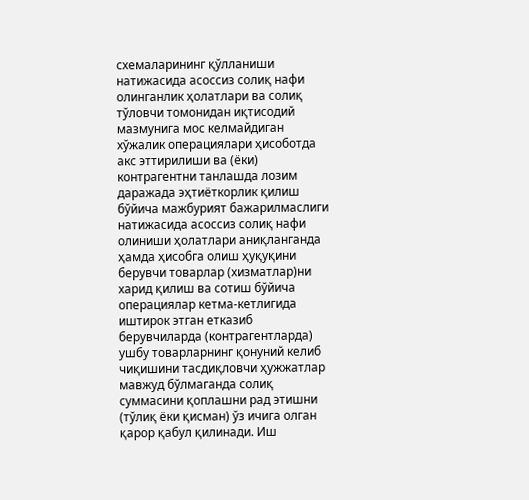схемаларининг қўлланиши натижасида асоссиз солиқ нафи олинганлик ҳолатлари ва солиқ тўловчи томонидан иқтисодий мазмунига мос келмайдиган хўжалик операциялари ҳисоботда акс эттирилиши ва (ёки) контрагентни танлашда лозим даражада эҳтиёткорлик қилиш бўйича мажбурият бажарилмаслиги натижасида асоссиз солиқ нафи олиниши ҳолатлари аниқланганда ҳамда ҳисобга олиш ҳуқуқини берувчи товарлар (хизматлар)ни харид қилиш ва сотиш бўйича операциялар кетма-кетлигида иштирок этган етказиб берувчиларда (контрагентларда) ушбу товарларнинг қонуний келиб чиқишини тасдиқловчи ҳужжатлар мавжуд бўлмаганда солиқ суммасини қоплашни рад этишни (тўлиқ ёки қисман) ўз ичига олган қарор қабул қилинади. Иш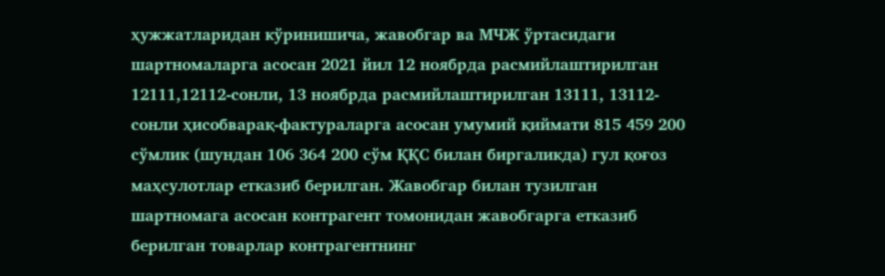ҳужжатларидан кўринишича, жавобгар ва МЧЖ ўртасидаги шартномаларга асосан 2021 йил 12 ноябрда расмийлаштирилган 12111,12112-сонли, 13 ноябрда расмийлаштирилган 13111, 13112-сонли ҳисобварақ-фактураларга асосан умумий қиймати 815 459 200 сўмлик (шундан 106 364 200 сўм ҚҚС билан биргаликда) гул қоғоз маҳсулотлар етказиб берилган. Жавобгар билан тузилган шартномага асосан контрагент томонидан жавобгарга етказиб берилган товарлар контрагентнинг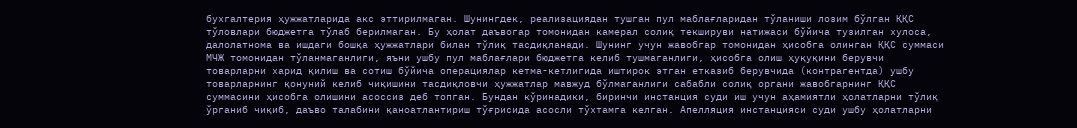бухгалтерия ҳужжатларида акс эттирилмаган. Шунингдек, реализациядан тушган пул маблағларидан тўланиши лозим бўлган ҚҚС тўловлари бюджетга тўлаб берилмаган. Бу ҳолат даъвогар томонидан камерал солиқ текшируви натижаси бўйича тузилган хулоса, далолатнома ва ишдаги бошқа ҳужжатлари билан тўлиқ тасдиқланади. Шунинг учун жавобгар томонидан ҳисобга олинган ҚҚС суммаси МЧЖ томонидан тўланмаганлиги, яъни ушбу пул маблағлари бюджетга келиб тушмаганлиги, ҳисобга олиш ҳуқуқини берувчи товарларни харид қилиш ва сотиш бўйича операциялар кетма-кетлигида иштирок этган етказиб берувчида (контрагентда) ушбу товарларнинг қонуний келиб чиқишини тасдиқловчи ҳужжатлар мавжуд бўлмаганлиги сабабли солиқ органи жавобгарнинг ҚҚС суммасини ҳисобга олишини асоссиз деб топган. Бундан кўринадики, биринчи инстанция суди иш учун аҳамиятли ҳолатларни тўлиқ ўрганиб чиқиб, даъво талабини қаноатлантириш тўғрисида асосли тўхтамга келган. Апелляция инстанцияси суди ушбу ҳолатларни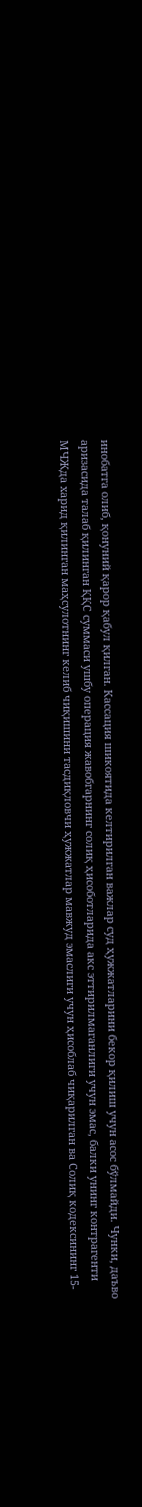инобатга олиб, қонуний қарор қабул қилган. Кассация шикоятида келтирилган важлар суд ҳужжатларини бекор қилиш учун асос бўлмайди. Чунки, даъво аризасида талаб қилинган ҚҚС суммаси ушбу операция жавобгарнинг солиқ ҳисоботларида акс эттирилмаганлиги учун эмас, балки унинг контрагенти МЧЖда харид қилинган маҳсулотнинг келиб чиқишини тасдиқловчи ҳужжатлар мавжуд эмаслиги учун ҳисоблаб чиқарилган ва Солиқ кодексининг 15-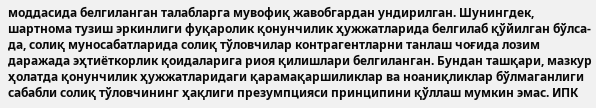моддасида белгиланган талабларга мувофиқ жавобгардан ундирилган. Шунингдек, шартнома тузиш эркинлиги фуқаролик қонунчилик ҳужжатларида белгилаб қўйилган бўлса-да, солиқ муносабатларида солиқ тўловчилар контрагентларни танлаш чоғида лозим даражада эҳтиёткорлик қоидаларига риоя қилишлари белгиланган. Бундан ташқари, мазкур ҳолатда қонунчилик ҳужжатларидаги қарамақаршиликлар ва ноаниқликлар бўлмаганлиги сабабли солиқ тўловчининг ҳақлиги презумпцияси принципини қўллаш мумкин эмас. ИПК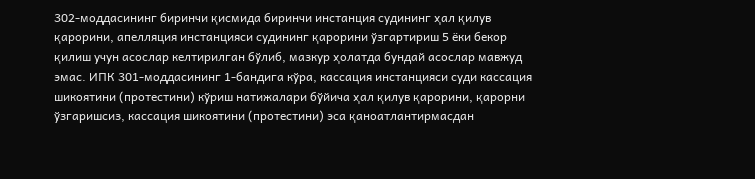302-моддасининг биринчи қисмида биринчи инстанция судининг ҳал қилув қарорини, апелляция инстанцияси судининг қарорини ўзгартириш 5 ёки бекор қилиш учун асослар келтирилган бўлиб, мазкур ҳолатда бундай асослар мавжуд эмас. ИПК 301-моддасининг 1-бандига кўра, кассация инстанцияси суди кассация шикоятини (протестини) кўриш натижалари бўйича ҳал қилув қарорини, қарорни ўзгаришсиз, кассация шикоятини (протестини) эса қаноатлантирмасдан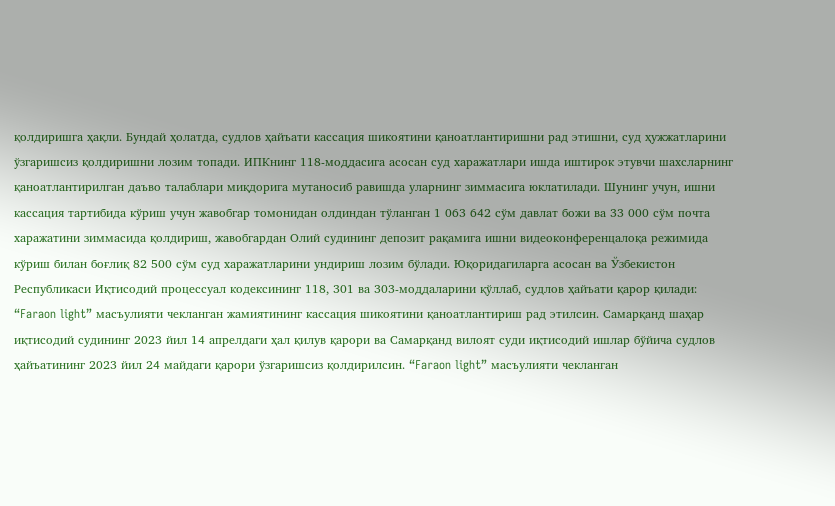қолдиришга ҳақли. Бундай ҳолатда, судлов ҳайъати кассация шикоятини қаноатлантиришни рад этишни, суд ҳужжатларини ўзгаришсиз қолдиришни лозим топади. ИПКнинг 118-моддасига асосан суд харажатлари ишда иштирок этувчи шахсларнинг қаноатлантирилган даъво талаблари миқдорига мутаносиб равишда уларнинг зиммасига юклатилади. Шунинг учун, ишни кассация тартибида кўриш учун жавобгар томонидан олдиндан тўланган 1 063 642 сўм давлат божи ва 33 000 сўм почта харажатини зиммасида қолдириш, жавобгардан Олий судининг депозит рақамига ишни видеоконференцалоқа режимида кўриш билан боғлиқ 82 500 сўм суд харажатларини ундириш лозим бўлади. Юқоридагиларга асосан ва Ўзбекистон Республикаси Иқтисодий процессуал кодексининг 118, 301 ва 303-моддаларини қўллаб, судлов ҳайъати қарор қилади: “Faraon light” масъулияти чекланган жамиятининг кассация шикоятини қаноатлантириш рад этилсин. Самарқанд шаҳар иқтисодий судининг 2023 йил 14 апрелдаги ҳал қилув қарори ва Самарқанд вилоят суди иқтисодий ишлар бўйича судлов ҳайъатининг 2023 йил 24 майдаги қарори ўзгаришсиз қолдирилсин. “Faraon light” масъулияти чекланган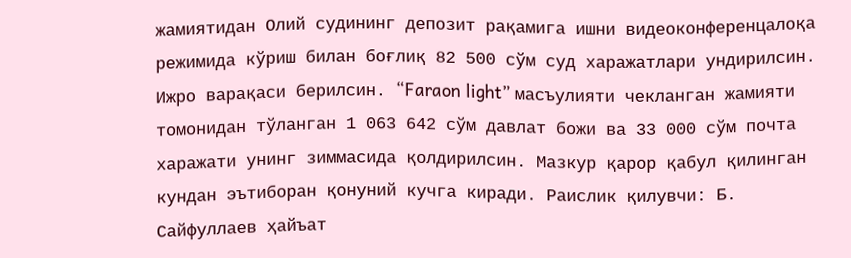жамиятидан Олий судининг депозит рақамига ишни видеоконференцалоқа режимида кўриш билан боғлиқ 82 500 сўм суд харажатлари ундирилсин. Ижро варақаси берилсин. “Faraon light” масъулияти чекланган жамияти томонидан тўланган 1 063 642 сўм давлат божи ва 33 000 сўм почта харажати унинг зиммасида қолдирилсин. Мазкур қарор қабул қилинган кундан эътиборан қонуний кучга киради. Раислик қилувчи: Б. Сайфуллаев ҳайъат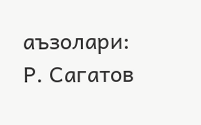аъзолари: Р. Сагатов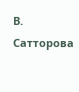В. Сатторова